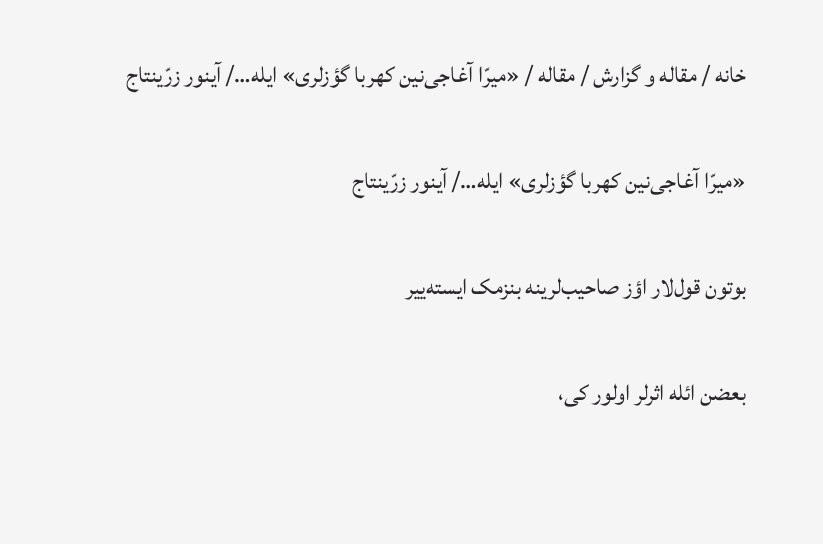خانه / مقاله و گزارش / مقاله / «میرّا آغاجی‌نین کهربا گؤزلری» ایله…/ آینور زرّینتاج

«میرّا آغاجی‌نین کهربا گؤزلری» ایله…/ آینور زرّینتاج

بوتون قول‌لار اؤز صاحیب‌لرینه بنزمک ایسته‌ییر

بعضن ائله اثرلر اولور کی،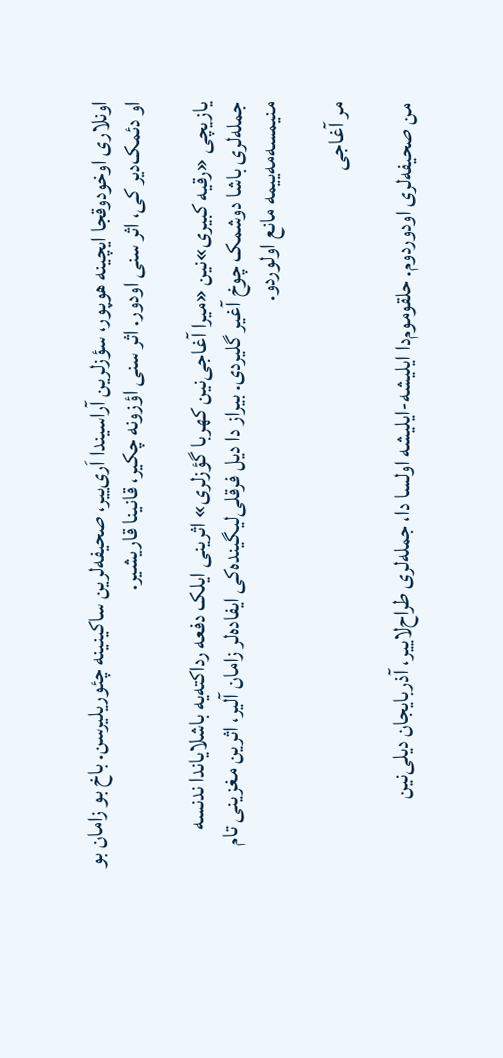اونلاری اوخودوقجا ایچینه هوپور، سؤزلرین آراسیندا اَری‌ییر، صحیفه‌لرین ساکینینه چئوریلیرسن. باخ بو زامان بو او دئمک‌دیر کی، اثر سنی اودور. اثر سنی اؤزونه چکیر، قانینا قاریشیر.

یازیچی «رقیه کبیری»نین «میرا آغاجی‌نین کهربا گؤزلری» اثرینی ایلک دفعه رداکته‌یه باشلایاندا ندنسه جمله‌لری باشا دوشمک چوخ آغیر گلیردی. بیراز دا دیل فرقلی‌لیگینده‌کی ایفاده‌لر زامان آلیر، اثرین مغزینی تام منیمسه‌مه‌ییمه مانع اولوردو.

مر آغاجی

من صحیفه‌لری اودوردوم. حلقوموم‌دا ایلیشه-ایلیشه اولسا دا، جمله‌لری طراح‌لاییر، آذربایجان دیلی‌نین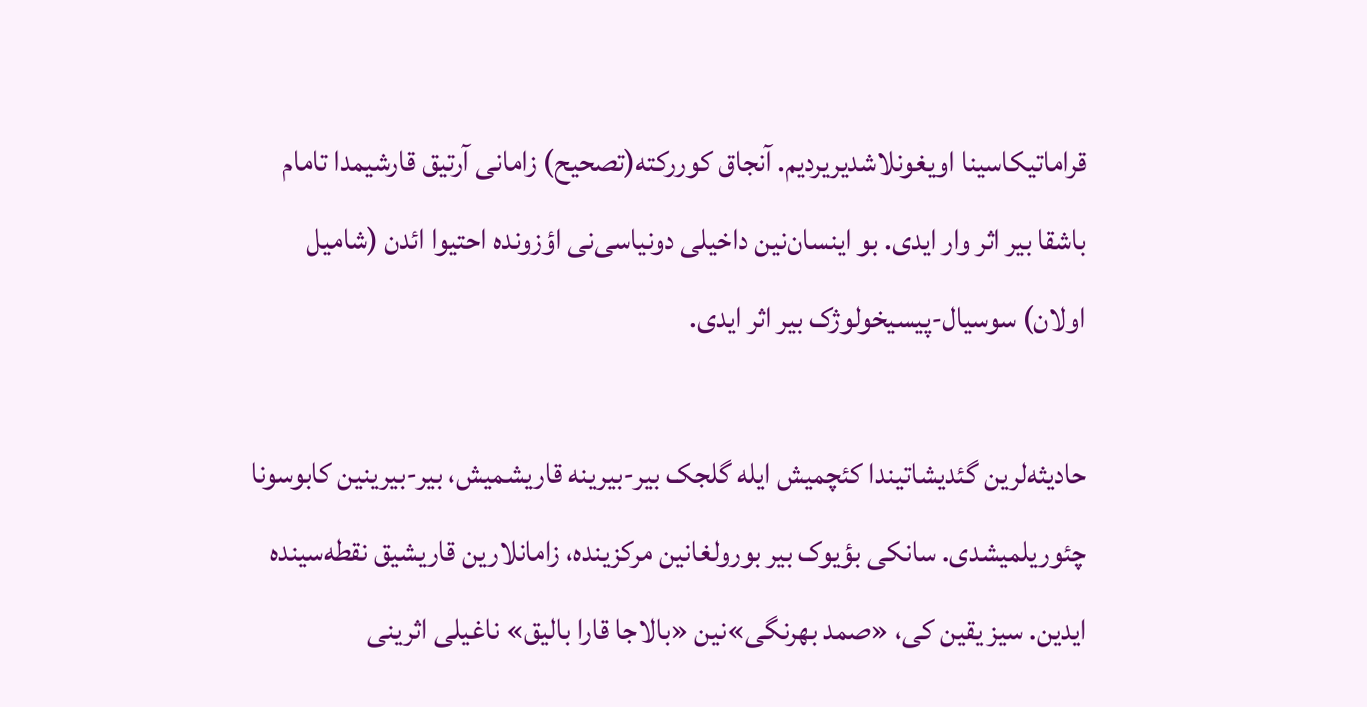قراماتیکاسینا اویغونلاشدیریردیم. آنجاق کوررکته(تصحیح) زامانی آرتیق قارشیمدا تامام باشقا بیر اثر وار ایدی. بو اینسان‌نین داخیلی دونیاسی‌نی اؤزونده احتیوا ائدن (شامیل اولان) سوسیال-پیسیخولوژک بیر اثر ایدی.

حادیثه‌لرین گئدیشاتیندا کئچمیش ایله گلجک بیر-بیرینه قاریشمیش، بیر-بیرینین کابوسونا چئوریلمیشدی. سانکی بؤیوک بیر بورولغانین مرکزینده، زامانلارین قاریشیق نقطه‌سینده ایدین. سیز یقین کی، «صمد بهرنگی»نین «بالاجا قارا بالیق» ناغیلی اثرینی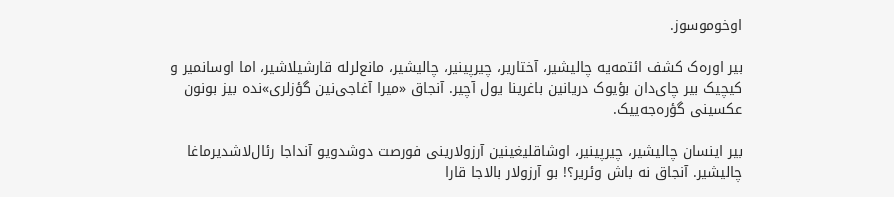اوخوموسوز.

بیر اوره‌ک کشف ائتمه‌یه چالیشیر، آختاریر، چیرپینیر، چالیشیر، مانع‌لرله قارشیلاشیر، اما اوسانمیر و کیچیک بیر چای‌دان بؤیوک دریانین باغرینا یول آچیر. آنجاق «میرا آغاجی‌نین گؤزلری»نده بیز بونون عکسینی گؤره‌جه‌ییک.

بیر اینسان چالیشیر، چیرپینیر، اوشاقلیغینین آرزولارینی فورصت دوشدویو آنداجا رئال‌لاشدیرماغا چالیشیر. آنجاق نه باش وئریر؟! بو آرزولار بالاجا قارا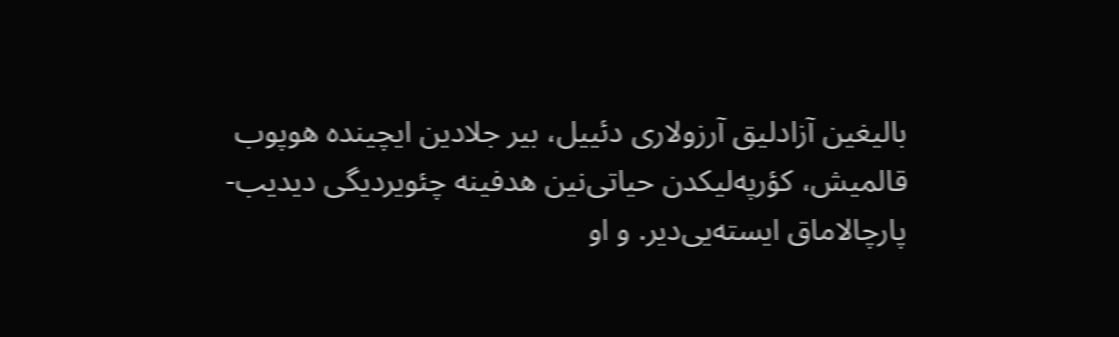بالیغین آزادلیق آرزولاری دئییل، بیر جلادین ایچینده هوپوب قالمیش، کؤرپه‌لیکدن حیاتی‌نین هدفینه چئویردیگی دیدیب- پارچالاماق ایسته‌یی‌دیر. و او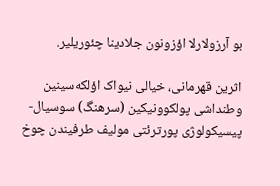بو آرزولارلا اؤزونون جلادینا چئوریلیر.

اثرین قهرمانی، خیالی نیواک اؤلکه‌سینین وطنداشی پولکوونیکین (سرهنگ) سوسیال-پیسیکولوژی پورترئتی مولیف طرفیندن چوخ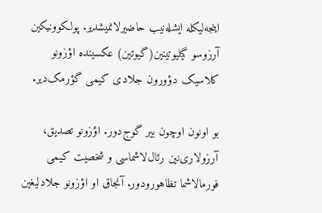اینجه‌لیکله ایشله‌نیب حاضیرلانمیشدیر. پولکوونیکین آرزوسو گیلیوتینین(گیوتین) عکسینده اؤزونو کلاسیک دؤورون جلادی کیمی گؤرمک‌دیر.

بو اونون اوچون بیر گوج‌دور. اؤزونو تصدیق، آرزولاری‌نین رئال‌لاشماسی و شخصیت کیمی فورمالاشما تظاهورودور. آنجاق او اؤزونو جلادلیغین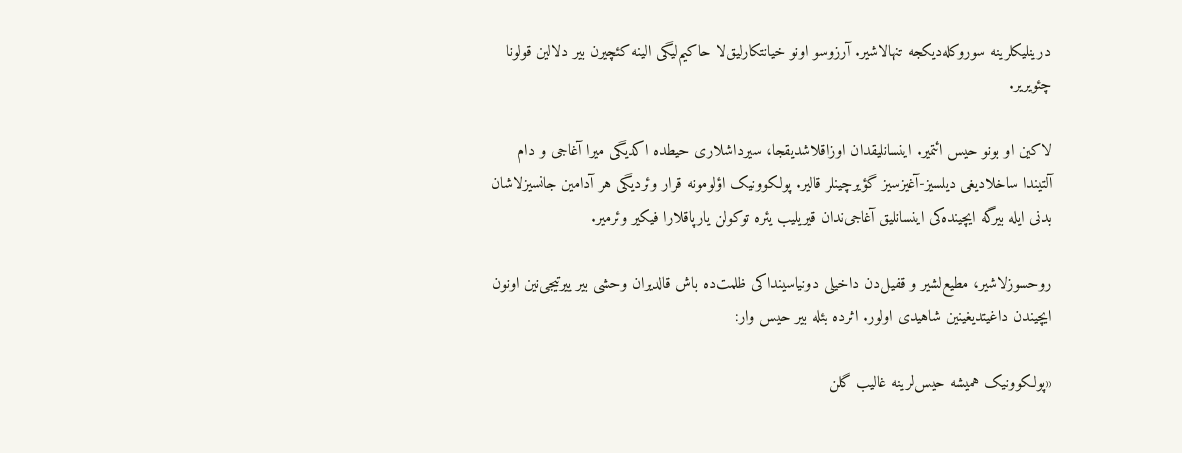درینلیکلرینه سوروکله‌دیکجه تنهالاشیر. آرزوسو اونو خیانتکارلیق‌لا حاکیم‌لیگی الینه کئچیرن بیر دلالین قولونا چئویریر.

لاکین او بونو حیس ائتمیر. اینسانلیقدان اوزاقلاشدیقجا، سیرداشلاری حیطده اکدیگی میرا آغاجی و دام آلتیندا ساخلادیغی دیلسیز-آغیزسیز گؤیرچینلر قالیر. پولکوونیک اؤلومونه قرار وئردیگی هر آدامین جانسیزلاشان بدنی ایله بیرگه ایچینده‌کی اینسانلیق آغاجی‌ندان قیریلیب یئره توکولن یارپاقلارا فیکیر وئرمیر.

روحسوزلاشیر، مطیع‌لشیر و قفیل‌دن داخیلی دونیاسینداکی ظلمت‌ده باش قالدیران وحشی بیر ییرتیجی‌نین اونون ایچیندن داغیتدیغینین شاهیدی اولور. اثرده بئله بیر حیس وار:

«پولکوونیک همیشه حیس‌لرینه غالیب گلن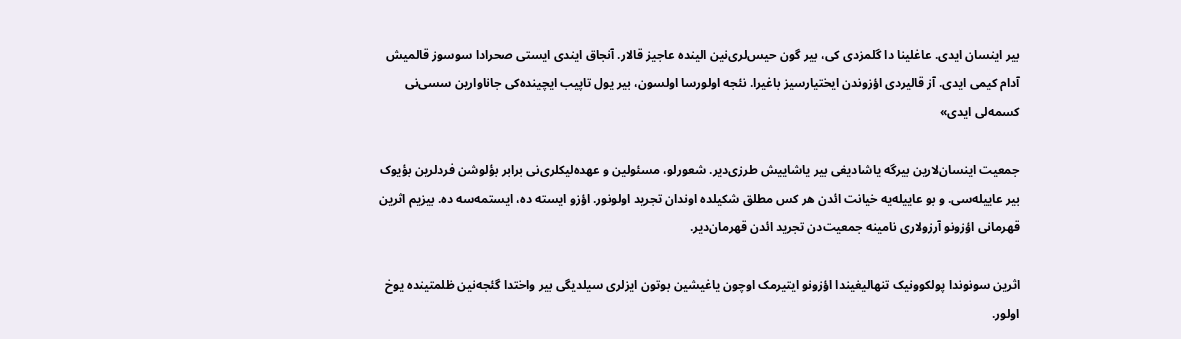بیر اینسان ایدی. عاغلینا دا گلمزدی کی، بیر گون حیس‌لری‌نین الینده عاجیز قالار. آنجاق ایندی ایستی صحرادا سوسوز قالمیش آدام کیمی ایدی. آز قالیردی اؤزوندن ایختیارسیز باغیرا. نئجه اولورسا اولسون، بیر یول تاپیب ایچینده‌کی جاناوارین سسی‌نی کسمه‌لی ایدی»

جمعیت اینسان‌لارین بیرگه یاشادیغی بیر یاشاییش طرزی‌دیر. شعورلو، مسئولین و عهده‌لیکلری‌نی برابر بؤلوشن فردلرین بؤیوک بیر عاییله‌سی. و بو عاییله‌یه خیانت ائدن هر کس مطلق شکیلده اوندان تجرید اولونور. اؤزو ایسته ده، ایستمه‌سه ده. بیزیم اثرین قهرمانی اؤزونو آرزولاری نامینه جمعیت‌دن تجرید ائدن قهرمان‌دیر.

اثرین سونوندا پولکوونیک تنهالیغیندا اؤزونو ایتیرمک اوچون یاغیشین بوتون ایزلری سیلدیگی بیر واختدا گئجه‌نین ظلمتینده یوخ اولور.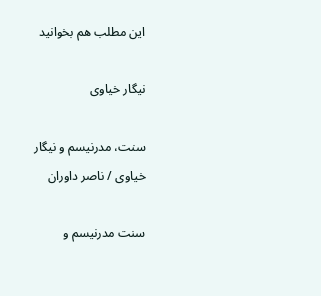این مطلب هم بخوانید

نیگار خیاوی

سنت، مدرنیسم و نیگار خیاوی / ناصر داوران

سنت مدرنیسم و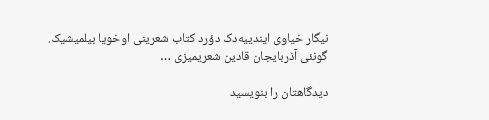نیگار خیاوی ایندییه‌دک دؤرد کتاب شعرینی اوخویا بیلمیشیک. گونئی آذربایجان قادین شعریمیزی …

دیدگاهتان را بنویسید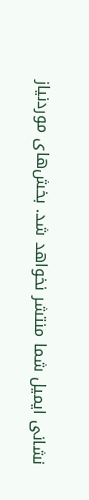نشانی ایمیل شما منتشر نخواهد شد. بخش‌های موردنیاز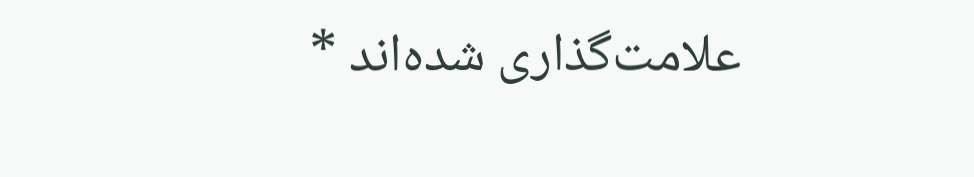علامت‌گذاری شده‌اند *